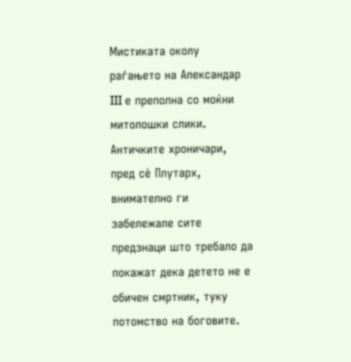Мистиката околу раѓањето на Александар III е преполна со моќни митолошки слики. Античките хроничари, пред сè Плутарх, внимателно ги забележале сите предзнаци што требало да покажат дека детето не е обичен смртник, туку потомство на боговите.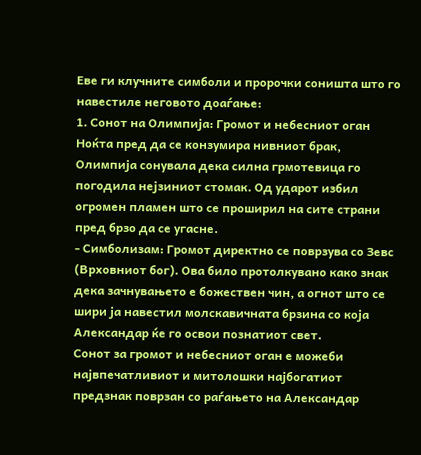Еве ги клучните симболи и пророчки соништа што го навестиле неговото доаѓање:
1. Сонот на Олимпија: Громот и небесниот оган
Ноќта пред да се конзумира нивниот брак, Олимпија сонувала дека силна грмотевица го погодила нејзиниот стомак. Од ударот избил огромен пламен што се проширил на сите страни пред брзо да се угасне.
- Симболизам: Громот директно се поврзува со Зевс (Врховниот бог). Ова било протолкувано како знак дека зачнувањето е божествен чин, а огнот што се шири ја навестил молскавичната брзина со која Александар ќе го освои познатиот свет.
Сонот за громот и небесниот оган е можеби највпечатливиот и митолошки најбогатиот предзнак поврзан со раѓањето на Александар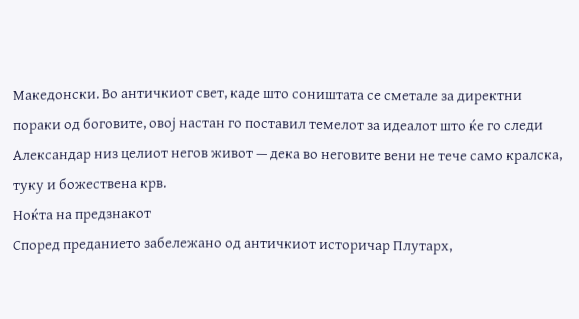Македонски. Во античкиот свет, каде што соништата се сметале за директни пораки од боговите, овој настан го поставил темелот за идеалот што ќе го следи Александар низ целиот негов живот — дека во неговите вени не тече само кралска, туку и божествена крв.
Ноќта на предзнакот
Според преданието забележано од античкиот историчар Плутарх,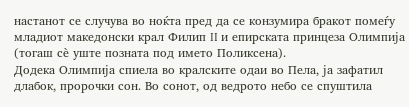настанот се случува во ноќта пред да се конзумира бракот помеѓу младиот македонски крал Филип II и епирската принцеза Олимпија (тогаш сè уште позната под името Поликсена).
Додека Олимпија спиела во кралските одаи во Пела, ја зафатил длабок, пророчки сон. Во сонот, од ведрото небо се спуштила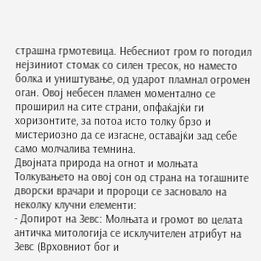страшна грмотевица. Небесниот гром го погодил нејзиниот стомак со силен тресок, но наместо болка и уништување, од ударот пламнал огромен оган. Овој небесен пламен моментално се проширил на сите страни, опфаќајќи ги хоризонтите, за потоа исто толку брзо и мистериозно да се изгасне, оставајќи зад себе само молчалива темнина.
Двојната природа на огнот и молњата
Толкувањето на овој сон од страна на тогашните дворски врачари и пророци се засновало на неколку клучни елементи:
- Допирот на Зевс: Молњата и громот во целата античка митологија се исклучителен атрибут на Зевс (Врховниот бог и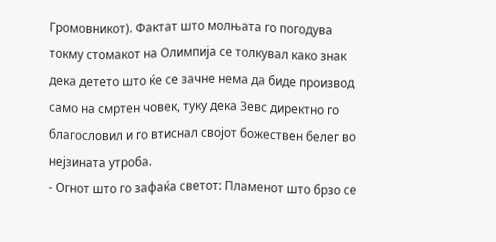Громовникот). Фактaт што молњата го погодува токму стомакот на Олимпија се толкувал како знак дека детето што ќе се зачне нема да биде производ само на смртен човек, туку дека Зевс директно го благословил и го втиснал својот божествен белег во нејзината утроба.
- Огнот што го зафаќа светот: Пламенот што брзо се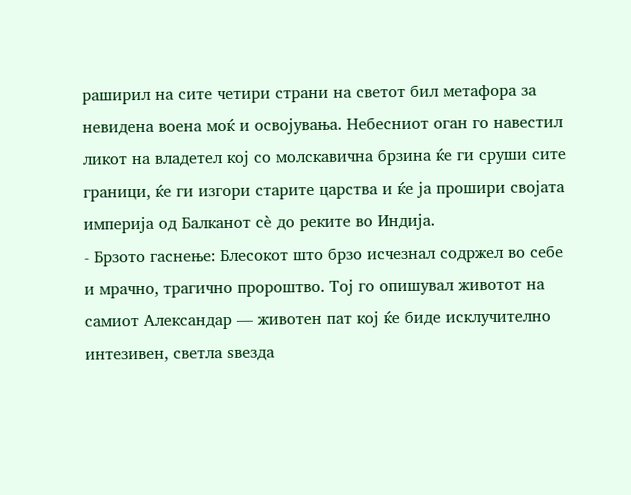раширил на сите четири страни на светот бил метафора за невидена воена моќ и освојувања. Небесниот оган го навестил ликот на владетел кој со молскавична брзина ќе ги сруши сите граници, ќе ги изгори старите царства и ќе ја прошири својата империја од Балканот сè до реките во Индија.
- Брзото гаснење: Блесокот што брзо исчезнал содржел во себе и мрачно, трагично пророштво. Тој го опишувал животот на самиот Александар — животен пат кој ќе биде исклучително интезивен, светла ѕвезда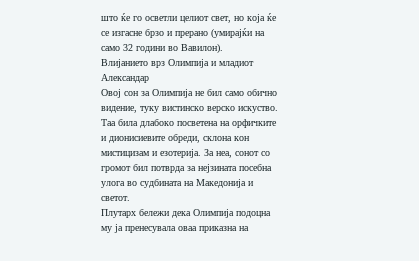што ќе го осветли целиот свет, но која ќе се изгасне брзо и прерано (умирајќи на само 32 години во Вавилон).
Влијанието врз Олимпија и младиот Александар
Овој сон за Олимпија не бил само обично видение, туку вистинско верско искуство. Таа била длабоко посветена на орфичките и дионисиевите обреди, склона кон мистицизам и езотерија. За неа, сонот со громот бил потврда за нејзината посебна улога во судбината на Македонија и светот.
Плутарх бележи дека Олимпија подоцна му ја пренесувала оваа приказна на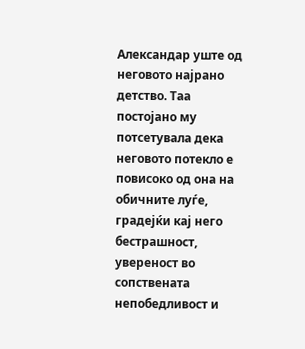Александар уште од неговото најрано детство. Таа постојано му потсетувала дека неговото потекло е повисоко од она на обичните луѓе, градејќи кај него бестрашност, увереност во сопствената непобедливост и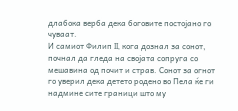длабока верба дека боговите постојано го чуваат.
И самиот Филип II, кога дознал за сонот, почнал да гледа на својата сопруга со мешавина од почит и страв. Сонот за огнот го уверил дека детето родено во Пела ќе ги надмине сите граници што му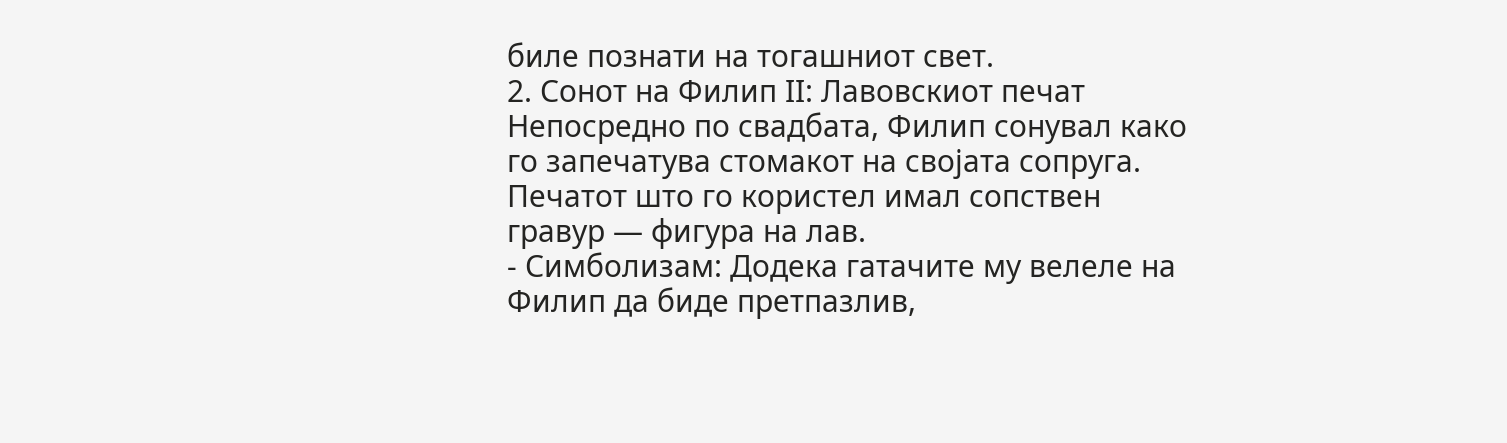биле познати на тогашниот свет.
2. Сонот на Филип II: Лавовскиот печат
Непосредно по свадбата, Филип сонувал како го запечатува стомакот на својата сопруга. Печатот што го користел имал сопствен гравур — фигура на лав.
- Симболизам: Додека гатачите му велеле на Филип да биде претпазлив,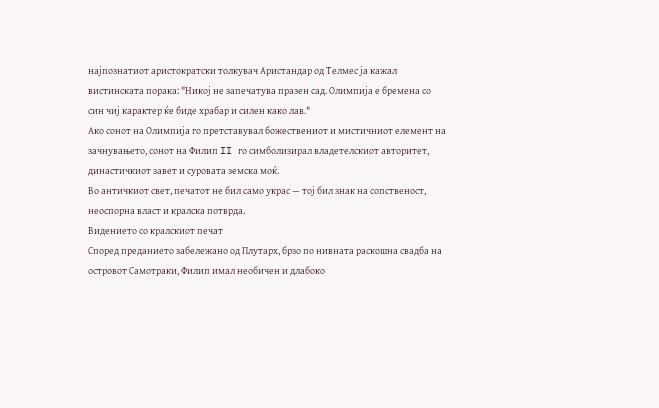најпознатиот аристократски толкувач Аристандар од Телмес ја кажал вистинската порака: "Никој не запечатува празен сад. Олимпија е бремена со син чиј карактер ќе биде храбар и силен како лав."
Ако сонот на Олимпија го претставувал божествениот и мистичниот елемент на зачнувањето, сонот на Филип II го симболизирал владетелскиот авторитет, династичкиот завет и суровата земска моќ.
Во античкиот свет, печатот не бил само украс — тој бил знак на сопственост, неоспорна власт и кралска потврда.
Видението со кралскиот печат
Според преданието забележано од Плутарх, брзо по нивната раскошна свадба на островот Самотраки, Филип имал необичен и длабоко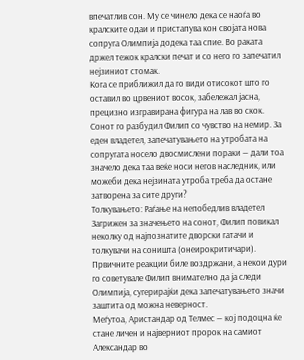впечатлив сон. Му се чинело дека се наоѓа во кралските одаи и пристапува кон својата нова сопруга Олимпија додека таа спие. Во раката држел тежок кралски печат и со него го запечатил нејзиниот стомак.
Кога се приближил да го види отисокот што го оставил во црвениот восок, забележал јасна, прецизно изгравирана фигура на лав во скок.
Сонот го разбудил Филип со чувство на немир. За еден владетел, запечатувањето на утробата на сопругата носело двосмислени пораки — дали тоа значело дека таа веќе носи негов наследник, или можеби дека нејзината утроба треба да остане затворена за сите други?
Толкувањето: Раѓање на непобедлив владетел
Загрижен за значењето на сонот, Филип повикал неколку од најпознатите дворски гатачи и толкувачи на соништа (онеирокритичари). Првичните реакции биле воздржани, а некои дури го советувале Филип внимателно да ја следи Олимпија, сугерирајќи дека запечатувањето значи заштита од можна неверност.
Меѓутоа, Аристандар од Телмес — кој подоцна ќе стане личен и најверниот пророк на самиот Александар во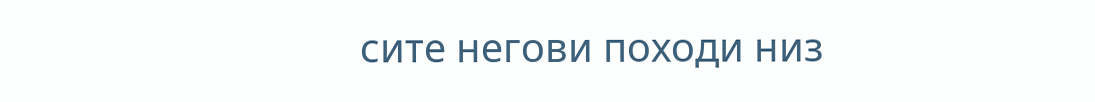сите негови походи низ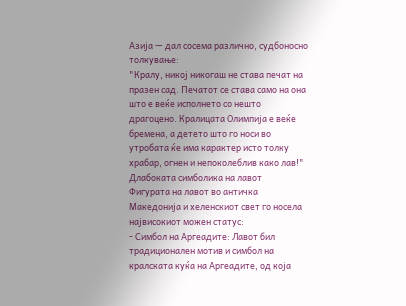Азија — дал сосема различно, судбоносно толкување:
"Кралу, никој никогаш не става печат на празен сад. Печатот се става само на она што е веќе исполнето со нешто драгоцено. Кралицата Олимпија е веќе бремена, а детето што го носи во утробата ќе има карактер исто толку храбар, огнен и непоколеблив како лав!"
Длабоката симболика на лавот
Фигурата на лавот во античка Македонија и хеленскиот свет го носела највисокиот можен статус:
- Симбол на Аргеадите: Лавот бил традиционален мотив и симбол на кралската куќа на Аргеадите, од која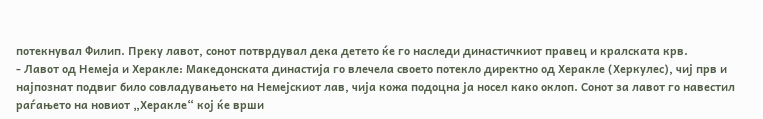потекнувал Филип. Преку лавот, сонот потврдувал дека детето ќе го наследи династичкиот правец и кралската крв.
- Лавот од Немеја и Херакле: Македонската династија го влечела своето потекло директно од Херакле (Херкулес), чиј прв и најпознат подвиг било совладувањето на Немејскиот лав, чија кожа подоцна ја носел како оклоп. Сонот за лавот го навестил раѓањето на новиот „Херакле“ кој ќе врши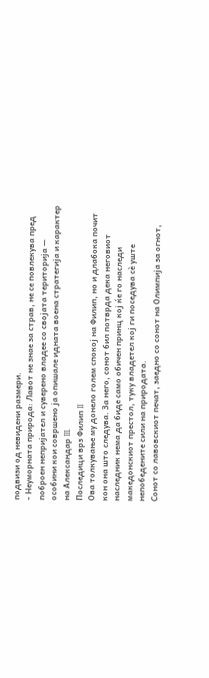подвизи од невидени размери.
- Неуморната природа: Лавот не знае за страв, не се повлекува пред поброен непријател и суверено владее со својата територија — особини кои совршено ја опишале идната воена стратегија и карактер на Александар III.
Последици врз Филип II
Ова толкување му донело голем спокој на Филип, но и длабока почит кон она што следува. За него, сонот бил потврда дека неговиот наследник нема да биде само обичен принц кој ќе го наследи македонскиот престол, туку владетел кој ги поседува сè уште непобедените сили на природата.
Сонот со лавовскиот печат, заедно со сонот на Олимпија за огнот,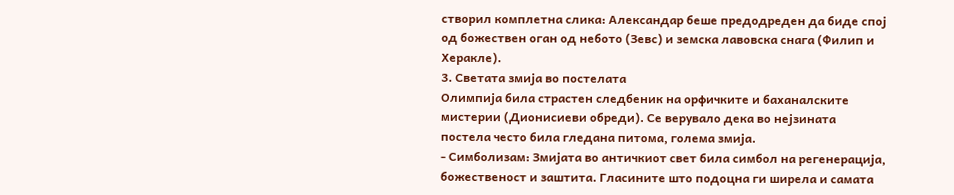створил комплетна слика: Александар беше предодреден да биде спој од божествен оган од небото (Зевс) и земска лавовска снага (Филип и Херакле).
3. Светата змија во постелата
Олимпија била страстен следбеник на орфичките и баханалските мистерии (Дионисиеви обреди). Се верувало дека во нејзината постела често била гледана питома, голема змија.
- Симболизам: Змијата во античкиот свет била симбол на регенерација, божественост и заштита. Гласините што подоцна ги ширела и самата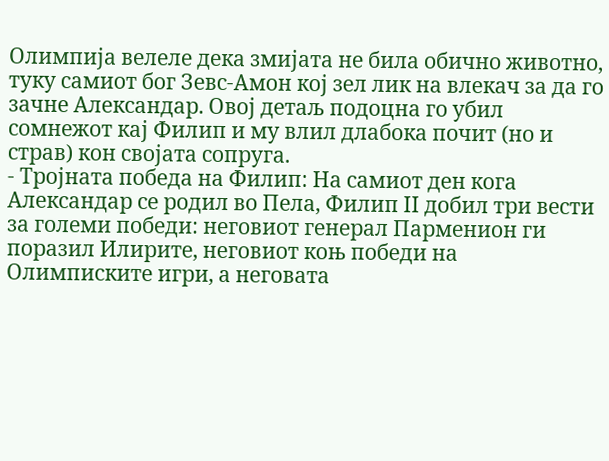Олимпија велеле дека змијата не била обично животно, туку самиот бог Зевс-Амон кој зел лик на влекач за да го зачне Александар. Овој детаљ подоцна го убил сомнежот кај Филип и му влил длабока почит (но и страв) кон својата сопруга.
- Тројната победа на Филип: На самиот ден кога Александар се родил во Пела, Филип II добил три вести за големи победи: неговиот генерал Парменион ги поразил Илирите, неговиот коњ победи на Олимписките игри, а неговата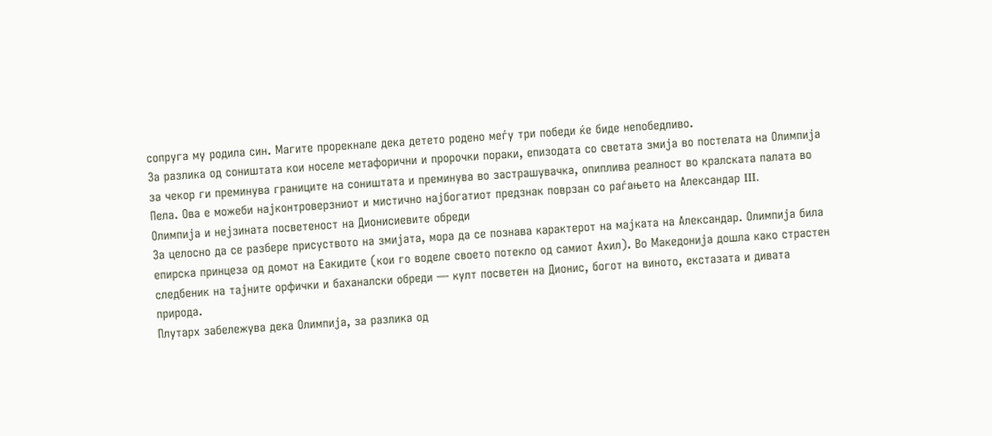сопруга му родила син. Магите прорекнале дека детето родено меѓу три победи ќе биде непобедливо.
За разлика од соништата кои носеле метафорични и пророчки пораки, епизодата со светата змија во постелата на Олимпија за чекор ги преминува границите на соништата и преминува во застрашувачка, опиплива реалност во кралската палата во Пела. Ова е можеби најконтроверзниот и мистично најбогатиот предзнак поврзан со раѓањето на Александар III.
Олимпија и нејзината посветеност на Дионисиевите обреди
За целосно да се разбере присуството на змијата, мора да се познава карактерот на мајката на Александар. Олимпија била епирска принцеза од домот на Еакидите (кои го воделе своето потекло од самиот Ахил). Во Македонија дошла како страстен следбеник на тајните орфички и баханалски обреди — култ посветен на Дионис, богот на виното, екстазата и дивата природа.
Плутарх забележува дека Олимпија, за разлика од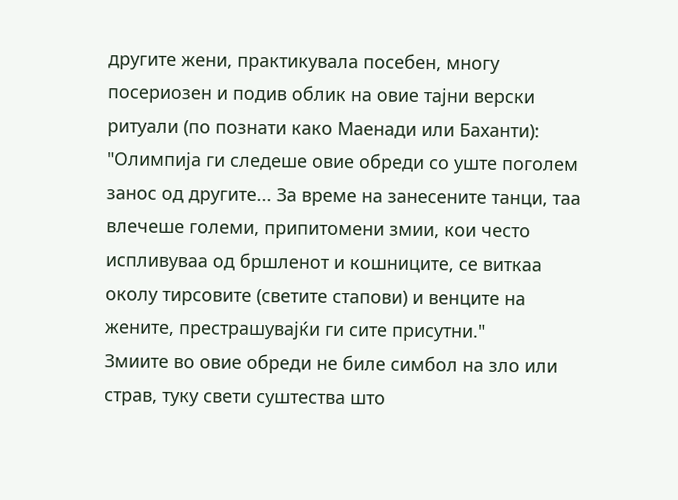другите жени, практикувала посебен, многу посериозен и подив облик на овие тајни верски ритуали (по познати како Маенади или Баханти):
"Олимпија ги следеше овие обреди со уште поголем занос од другите... За време на занесените танци, таа влечеше големи, припитомени змии, кои често испливуваа од бршленот и кошниците, се виткаа околу тирсовите (светите стапови) и венците на жените, престрашувајќи ги сите присутни."
Змиите во овие обреди не биле симбол на зло или страв, туку свети суштества што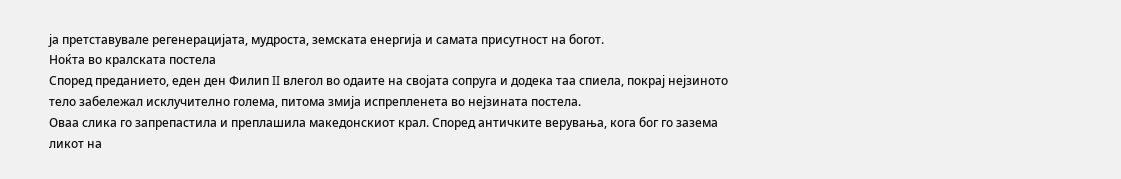ја претставувале регенерацијата, мудроста, земската енергија и самата присутност на богот.
Ноќта во кралската постела
Според преданието, еден ден Филип II влегол во одаите на својата сопруга и додека таа спиела, покрај нејзиното тело забележал исклучително голема, питома змија испрепленета во нејзината постела.
Оваа слика го запрепастила и преплашила македонскиот крал. Според античките верувања, кога бог го зазема ликот на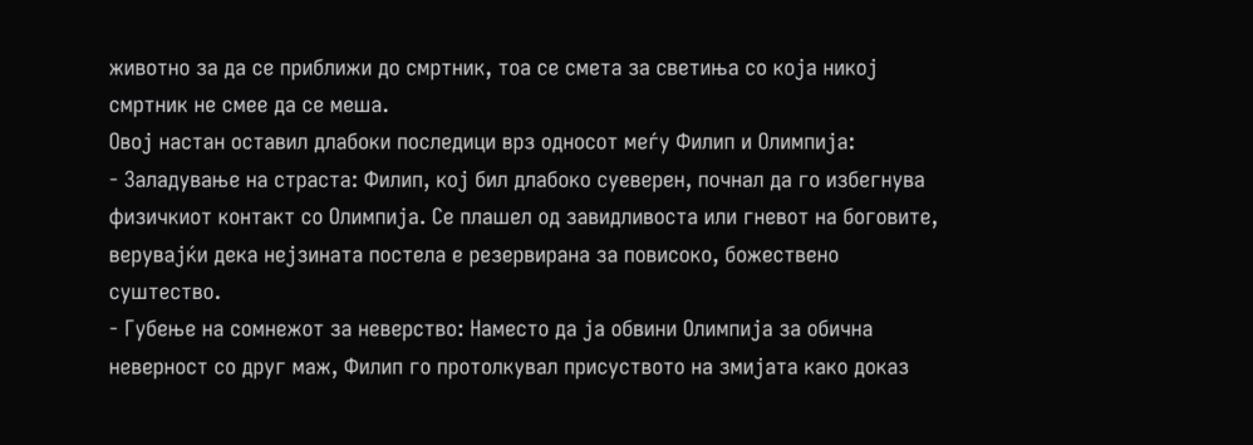животно за да се приближи до смртник, тоа се смета за светиња со која никој смртник не смее да се меша.
Овој настан оставил длабоки последици врз односот меѓу Филип и Олимпија:
- Заладување на страста: Филип, кој бил длабоко суеверен, почнал да го избегнува физичкиот контакт со Олимпија. Се плашел од завидливоста или гневот на боговите, верувајќи дека нејзината постела е резервирана за повисоко, божествено суштество.
- Губење на сомнежот за неверство: Наместо да ја обвини Олимпија за обична неверност со друг маж, Филип го протолкувал присуството на змијата како доказ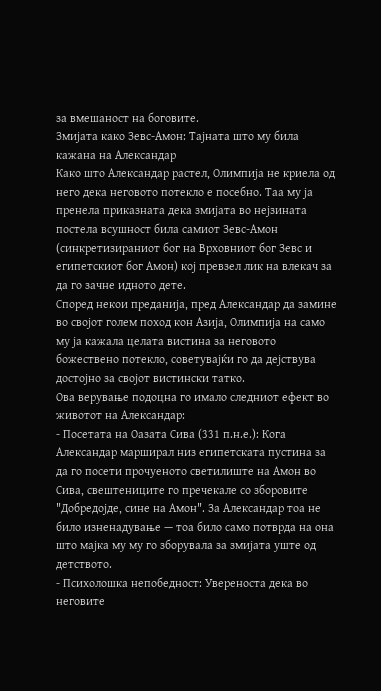за вмешаност на боговите.
Змијата како Зевс-Амон: Тајната што му била кажана на Александар
Како што Александар растел, Олимпија не криела од него дека неговото потекло е посебно. Таа му ја пренела приказната дека змијата во нејзината постела всушност била самиот Зевс-Амон (синкретизираниот бог на Врховниот бог Зевс и египетскиот бог Амон) кој превзел лик на влекач за да го зачне идното дете.
Според некои преданија, пред Александар да замине во својот голем поход кон Азија, Олимпија на само му ја кажала целата вистина за неговото божествено потекло, советувајќи го да дејствува достојно за својот вистински татко.
Ова верување подоцна го имало следниот ефект во животот на Александар:
- Посетата на Оазата Сива (331 п.н.е.): Кога Александар марширал низ египетската пустина за да го посети прочуеното светилиште на Амон во Сива, свештениците го пречекале со зборовите "Добредојде, сине на Амон". За Александар тоа не било изненадување — тоа било само потврда на она што мајка му му го зборувала за змијата уште од детството.
- Психолошка непобедност: Увереноста дека во неговите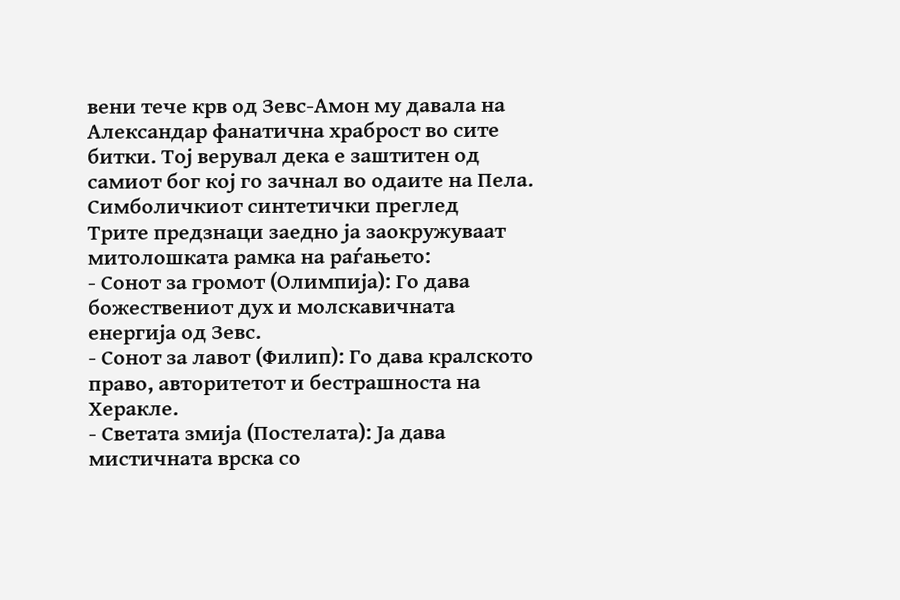вени тече крв од Зевс-Амон му давала на Александар фанатична храброст во сите битки. Тој верувал дека е заштитен од самиот бог кој го зачнал во одаите на Пела.
Симболичкиот синтетички преглед
Трите предзнаци заедно ја заокружуваат митолошката рамка на раѓањето:
- Сонот за громот (Олимпија): Го дава божествениот дух и молскавичната енергија од Зевс.
- Сонот за лавот (Филип): Го дава кралското право, авторитетот и бестрашноста на Херакле.
- Светата змија (Постелата): Ја дава мистичната врска со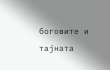боговите и тајната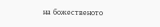на божественото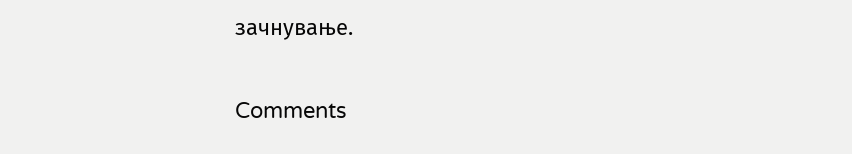зачнување.

Comments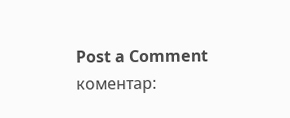Post a Comment
коментар: